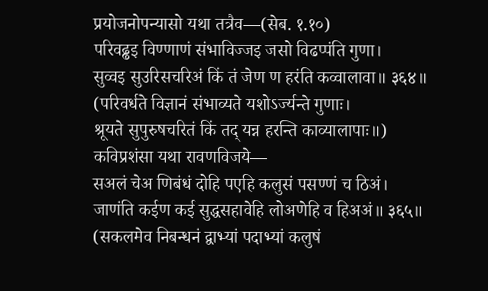प्रयोजनोपन्यासो यथा तत्रैव—(सेब. १.१०)
परिवढ्ढइ विण्णाणं संभाविज्जइ जसो विढप्पंति गुणा।
सुव्वइ सुउरिसचरिअं किं तं जेण ण हरंति कव्वालावा॥ ३६४॥
(परिवर्धते विज्ञानं संभाव्यते यशोऽर्ज्यन्ते गुणाः।
श्रूयते सुपुरुषचरितं किं तद् यन्न हरन्ति काव्यालापाः॥)
कविप्रशंसा यथा रावणविजये—
सअलं चेअ णिबंधं दोहि पएहि कलुसं पसण्णं च ठिअं।
जाणंति कईण कई सुद्धसहावेहि लोअणेहि व हिअअं॥ ३६५॥
(सकलमेव निबन्धनं द्वाभ्यां पदाभ्यां कलुषं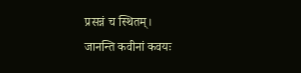प्रसन्नं च स्थितम्।
जानन्ति कवीनां कवयः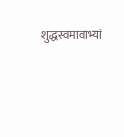शुद्धस्वमावाभ्यां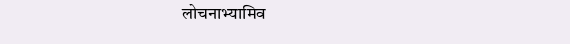लोचनाभ्यामिव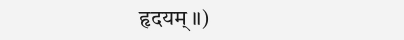हृदयम्॥)